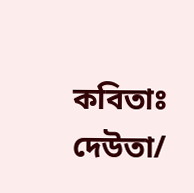কবিতাঃ দেউতা/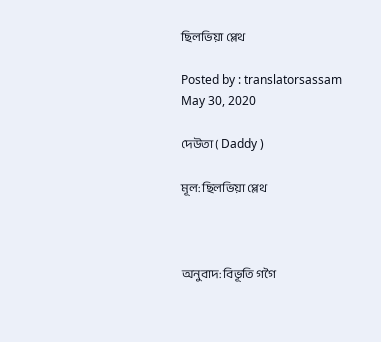ছিলভিয়া প্লেথ

Posted by : translatorsassam
May 30, 2020

দেউতা ( Daddy )

মূল: ছিলভিয়া প্লেথ



অনুবাদ: বিভূতি গগৈ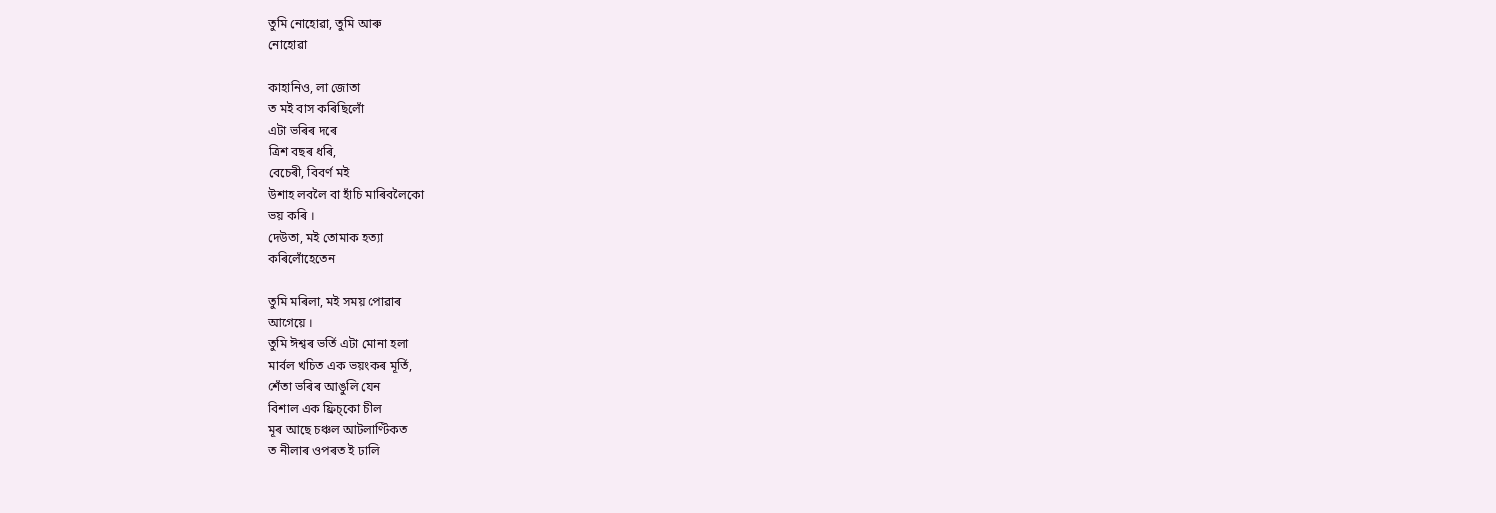তুমি নোহোৱা, তুমি আৰু
নোহোৱা

কাহানিও, লা জোতা
ত মই বাস কৰিছিলোঁ
এটা ভৰিৰ দৰে
ত্রিশ বছৰ ধৰি,
বেচেৰী, বিবৰ্ণ মই
উশাহ লবলৈ বা হাঁচি মাৰিবলৈকো
ভয় কৰি ।
দেউতা, মই তোমাক হত্যা
কৰিলোঁহেতেন

তুমি মৰিলা, মই সময় পোৱাৰ
আগেয়ে ।
তুমি ঈশ্বৰ ভৰ্তি এটা মোনা হলা
মাৰ্বল খচিত এক ভয়ংকৰ মূৰ্তি,
শেঁতা ভৰিৰ আঙুলি যেন
বিশাল এক ফ্ৰিচ্কো চীল
মূৰ আছে চঞ্চল আটলাণ্টিকত
ত নীলাৰ ওপৰত ই ঢালি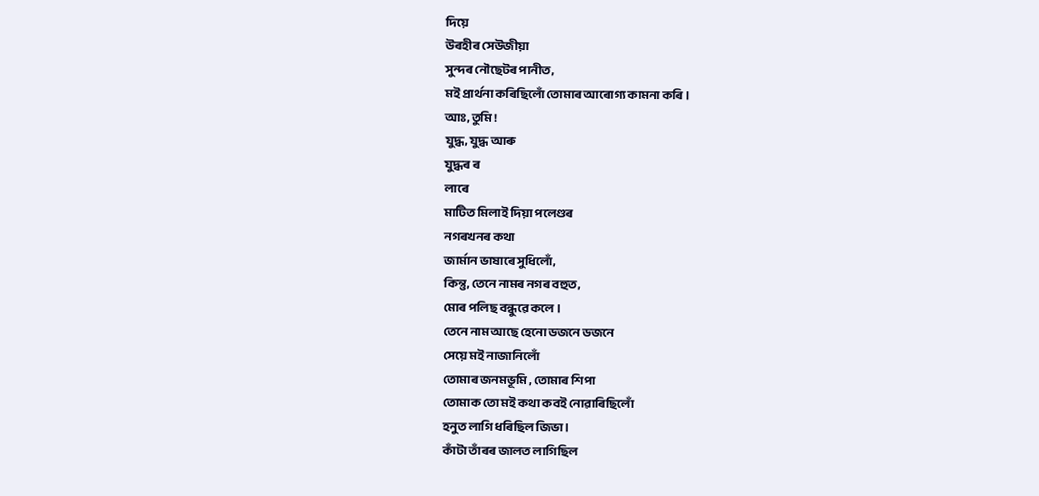দিয়ে
উৰহীৰ সেউজীয়া
সুন্দৰ নৌছেটৰ পানীত,
মই প্ৰাৰ্থনা কৰিছিলোঁ তোমাৰ আৰোগ্য কামনা কৰি ।
আঃ, তুমি !
যুদ্ধ, যুদ্ধ আৰু
যুদ্ধৰ ৰ
লাৰে
মাটিত মিলাই দিয়া পলেণ্ডৰ
নগৰখনৰ কথা
জাৰ্মান ভাষাৰে সুধিলোঁ,
কিন্তু, তেনে নামৰ নগৰ বহুত,
মোৰ পলিছ বন্ধুৱে কলে ।
তেনে নাম আছে হেনো ডজনে ডজনে
সেয়ে মই নাজানিলোঁ
তোমাৰ জনমভূমি , তোমাৰ শিপা
তোমাক তো মই কথা কবই নোৱাৰিছিলোঁ
হনুত লাগি ধৰিছিল জিভা ।
কাঁটা তাঁৰৰ জালত লাগিছিল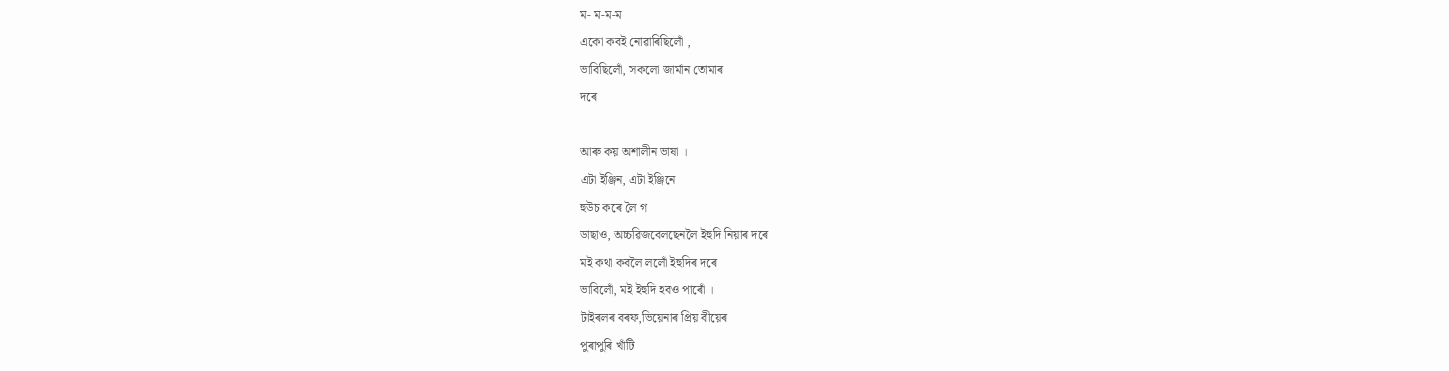ম- ম-ম-ম
একো কবই নোৱাৰিছিলোঁ ,
ভাবিছিলোঁ, সকলো জাৰ্মান তোমাৰ
দৰে

আৰু কয় অশালীন ভাষা ।
এটা ইঞ্জিন, এটা ইঞ্জিনে
হুউচ কৰে লৈ গ
ডাছাও, অচ্চৱিজবেলছেনলৈ ইহুদি নিয়াৰ দৰে
মই কথা কবলৈ ললোঁ ইহুদিৰ দৰে
ভাবিলোঁ, মই ইহুদি হবও পাৰোঁ ।
টাইৰলৰ বৰফ,ভিয়েনাৰ প্ৰিয় বীয়েৰ
পুৰাপুৰি খাঁটি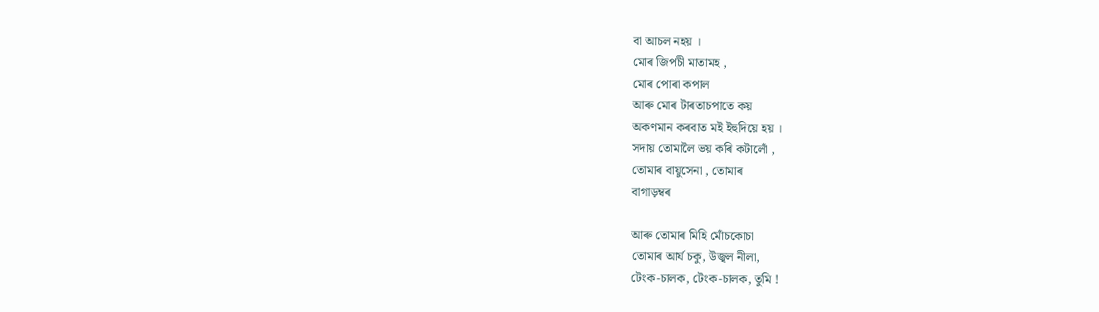বা আচল নহয় ।
মোৰ জিপচী মাতামহ ,
মোৰ পোৰা কপাল
আৰু মোৰ টাৰতাচপাতে কয়
অকণমান কৰবাত মই ইহুদিয়ে হয় ।
সদায় তোমালৈ ভয় কৰি কটালোঁ ,
তোমাৰ বায়ুসেনা , তোমাৰ
বাগাড়ম্বৰ

আৰু তোমাৰ মিহি মোঁচকোচা
তোমাৰ আৰ্য চকু, উজ্বল নীলা,
টেংক-চালক, টেংক-চালক, তুমি !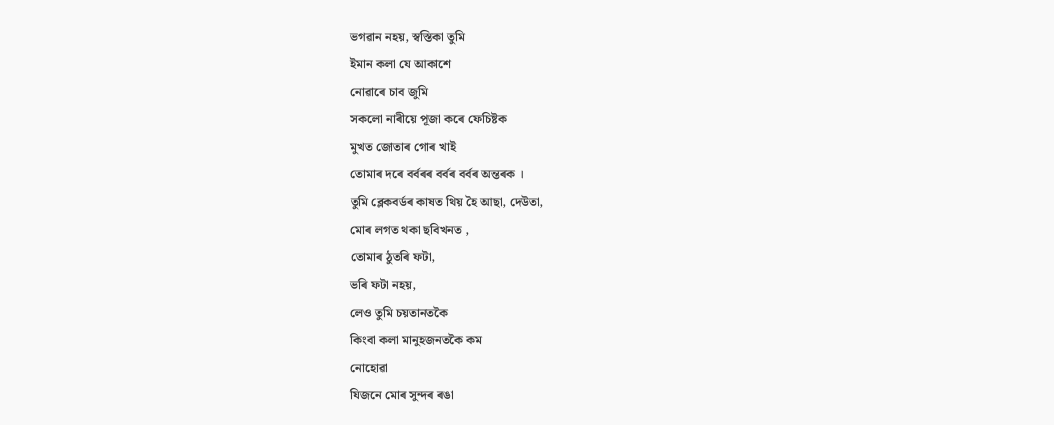ভগৱান নহয়, স্বস্তিকা তুমি
ইমান কলা যে আকাশে
নোৱাৰে চাব জুমি
সকলো নাৰীয়ে পূজা কৰে ফেচিষ্টক
মুখত জোতাৰ গোৰ খাই
তোমাৰ দৰে বৰ্বৰৰ বৰ্বৰ বৰ্বৰ অন্তৰক ।
তুমি ব্লেকবৰ্ডৰ কাষত থিয় হৈ আছা, দেউতা,
মোৰ লগত থকা ছবিখনত ,
তোমাৰ ঠুতৰি ফটা,
ভৰি ফটা নহয়,
লেও তুমি চয়তানতকৈ
কিংবা কলা মানুহজনতকৈ কম
নোহোৱা
যিজনে মোৰ সুন্দৰ ৰঙা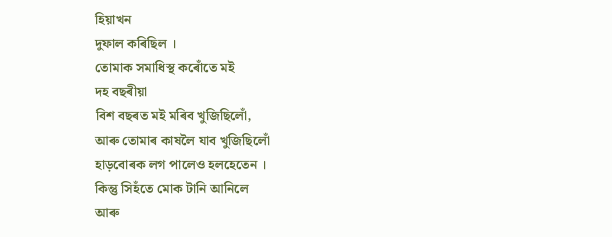হিয়াখন
দুফাল কৰিছিল ।
তোমাক সমাধিস্থ কৰোঁতে মই
দহ বছৰীয়া
বিশ বছৰত মই মৰিব খুজিছিলোঁ,
আৰু তোমাৰ কাষলৈ যাব খুজিছিলোঁ
হাড়বোৰক লগ পালেও হলহেতেন ।
কিন্তু সিহঁতে মোক টানি আনিলে
আৰু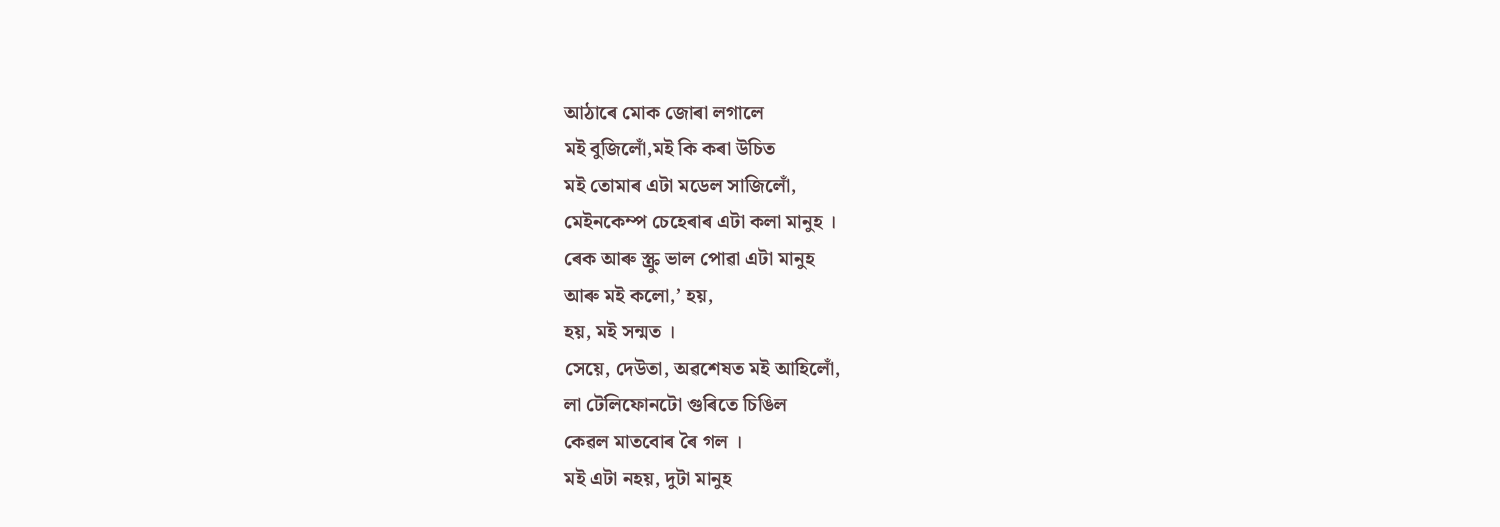আঠাৰে মোক জোৰা লগালে
মই বুজিলোঁ,মই কি কৰা উচিত
মই তোমাৰ এটা মডেল সাজিলোঁ,
মেইনকেম্প চেহেৰাৰ এটা কলা মানুহ ।
ৰেক আৰু স্ক্ৰু ভাল পোৱা এটা মানুহ
আৰু মই কলো,’ হয়,
হয়, মই সন্মত ।
সেয়ে, দেউতা, অৱশেষত মই আহিলোঁ,
লা টেলিফোনটো গুৰিতে চিঙিল
কেৱল মাতবোৰ ৰৈ গল ।
মই এটা নহয়, দুটা মানুহ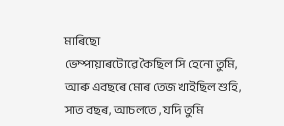মাৰিছো
ভেম্পায়াৰটোৱে কৈছিল সি হেনো তুমি,
আৰু এবছৰে মোৰ তেজ খাইছিল শুহি,
সাত বছৰ, আচলতে , যদি তুমি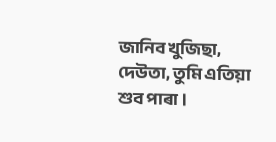জানিব খুজিছা,
দেউতা, তুমি এতিয়া শুব পাৰা ।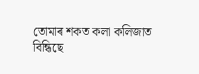তোমাৰ শকত কলা কলিজাত
বিন্ধিছে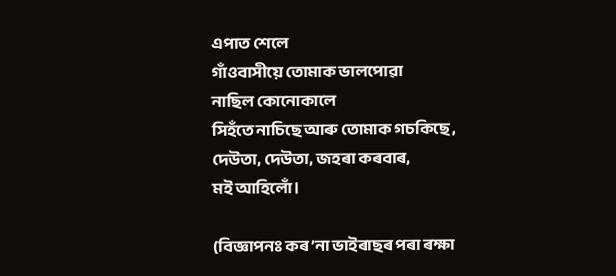এপাত শেলে
গাঁওবাসীয়ে তোমাক ভালপোৱা
নাছিল কোনোকালে
সিহঁতে নাচিছে আৰু তোমাক গচকিছে ,
দেউতা, দেউতা, জহৰা কৰবাৰ,
মই আহিলোঁ।

(বিজ্ঞাপনঃ কৰ’না ভাইৰাছৰ পৰা ৰক্ষা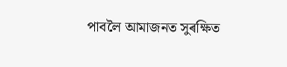পাবলৈ আমাজনত সুৰক্ষিত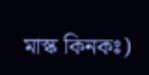মাস্ক কিনকঃ)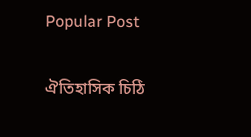Popular Post

ঐতিহাসিক চিঠি